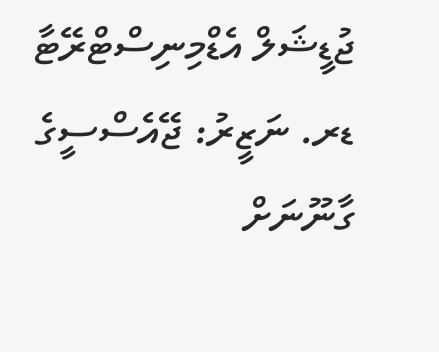ޖުޑީޝަލް އެޑްމިނިސްޓްރޭޓާ ޑރ. ނަޒީރު: ޖޭއެސްސީގެ ގާނޫނަށް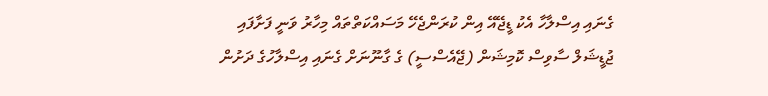ގެނައި އިސްލާހާ އެކު ޑީޖޭއޭ އިން ކުރަންޖެހޭ މަސައްކަތްތައް މިހާރު ވަނީ ފަށާފައި
ޖުޑީޝަލް ސާވިސް ކޮމިޝަން (ޖޭއެސްސީ) ގެ ގާނޫނަށް ގެނައި އިސްލާހުގެ ދަށުން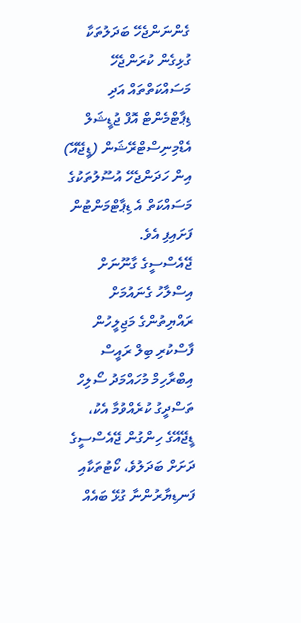ގެންނަންޖެހޭ ބަދަލުތަކާ ގުޅިގެން ކުރަންޖެހޭ މަސައްކަތްތައް އަދި ޑިޕާޓްމެންޓް އޮފް ޖުޑީޝަލް އެޑްމިނިސްޓްރޭޝަން (ޑީޖޭއޭ) އިން ހަދަންޖެހޭ އުސޫލުތަކުގެ މަސައްކަތް އެ ޑިޕާޓްމަންޓުން ފަށައިފި އެވެ.
ޖޭއެސްސީގެ ގާނޫނަށް އިސްލާހު ގެނައުމަށް ރައްޔިތުންގެ މަޖިލީހުން ފާސްކުރި ބިލް ރައީސް އިބްރާހިމް މުހައްމަދު ސޯލިހް ތަސްދީގު ކުރެއްވުމާ އެކު، ޑީޖޭއޭގެ ހިންގުން ޖޭއެސްސީގެ ދަށަށް ބަދަލުވެ، ކޯޓުތަކާއި ފަނޑިޔާރުންނާ ގުޅޭ ބައެއް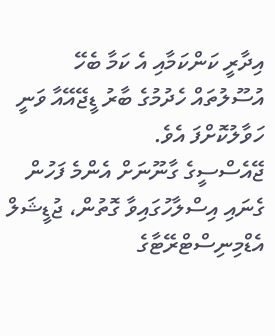އިދާރީ ކަންކަމާއި އެ ކަމާ ބެހޭ އުސޫލުތައް ހެދުމުގެ ބާރު ޑީޖޭއޭއާ ވަނީ ހަވާލުކޮށްފަ އެވެ.
ޖޭއެސްސީގެ ގާނޫނަށް އެންމެ ފަހުން ގެނައި އިސްލާހުގައިވާ ގޮތުން، ޖުޑީޝަލް އެޑްމިނިސްޓްރޭޓާގެ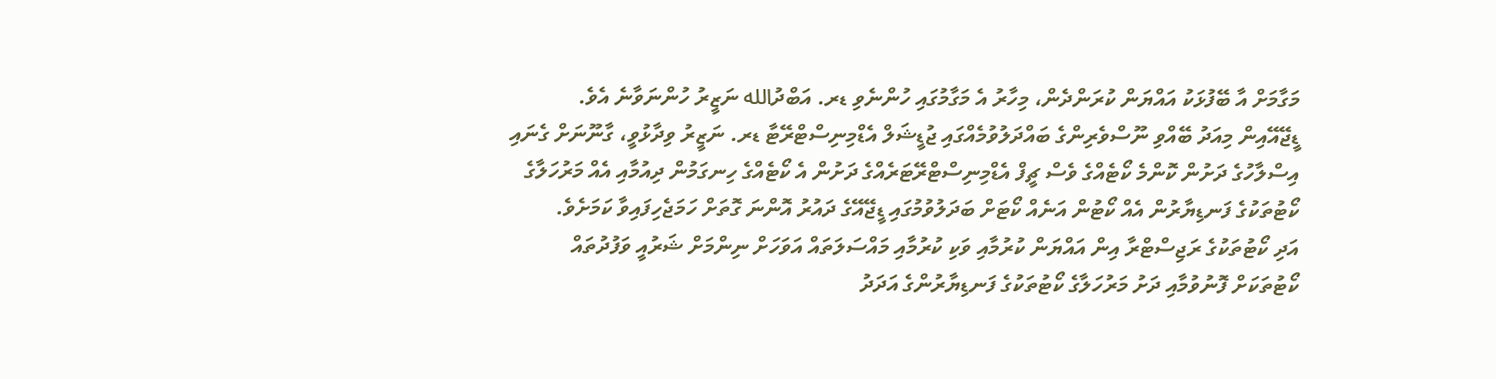މަގާމަށް އާ ބޭފުޅަކު އައްޔަން ކުރަންދެން، މިހާރު އެ މަގާމުގައި ހުންނެވި ޑރ. އަބްދުالله ނަޒީރު ހުންނަވާނެ އެވެ.
ޑީޖޭއޭއިން މިއަދު ބޭއްވި ނޫސްވެރިންގެ ބައްދަލުވުމެއްގައި ޖުޑީޝަލް އެޑްމިނިސްޓްރޭޓާ ޑރ. ނަޒީރު ވިދާޅުވީ، ގާނޫނަށް ގެނައި އިސްލާހުގެ ދަށުން ކޮންމެ ކޯޓެއްގެ ވެސް ޗީފް އެޑްމިނިސްޓްރޭޓަރެއްގެ ދަށުން އެ ކޯޓެއްގެ ހިނގަމުން ދިއުމާއި އެއް މަރުހަލާގެ ކޯޓުތަކުގެ ފަނޑިޔާރުން އެއް ކޯޓުން އަނެއް ކޯޓަށް ބަދަލުވުމުގައި ޑީޖޭއޭގެ ދައުރު އޮންނަ ގޮތަށް ހަމަޖެހިފައިވާ ކަމަށެވެ.
އަދި ކޯޓުތަކުގެ ރަޖިސްޓްރާ އިން އައްޔަން ކުރުމާއި ވަކި ކުރުމާއި މައްސަލަތައް އަވަހަށް ނިންމަށް ޝަރުއީ ވަފުދުތައް ކޯޓުތަކަށް ފޮނުވުމާއި ދަށު މަރުހަލާގެ ކޯޓުތަކުގެ ފަނޑިޔާރުންގެ އަދަދު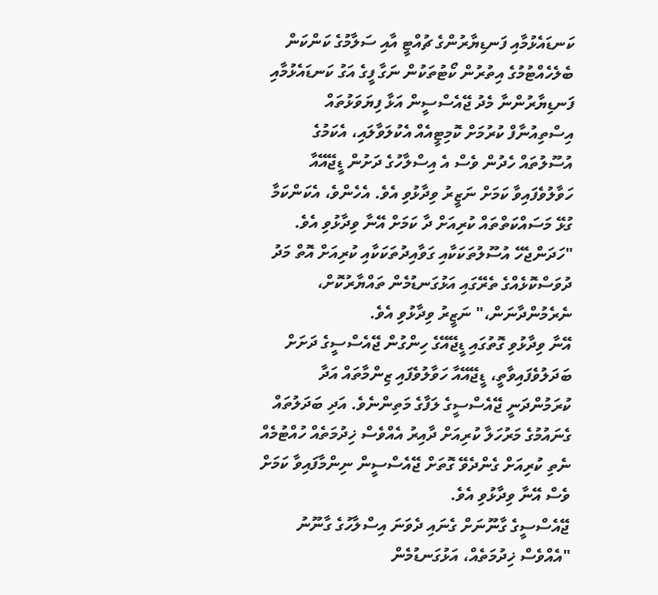ކަނޑައެޅުމާއި ފަނޑިޔާރުންގެ ޗުއްޓީ އާއި ސަލާމުގެ ކަންކަން ބެލެހެއްޓުމުގެ އިތުރުން ކޯޓުތަކުން ނަގާ ފީގެ އަގު ކަނޑައެޅުމާއި ފަނޑިޔާރުންނާ މެދު ޖޭއެސްސީން އަޅާ ފިޔަވަޅުތައް އިސްތިއުނާފް ކުރުމަށް ކޮމިޓީއެއް އެކުލަވާލައި، އެކަމުގެ އުސޫލުތައް ހެދުން ވެސް އެ އިސްލާހުގެ ދަށުން ޑީޖޭއޭއާ ހަވާލުވެފައިވާ ކަމަށް ނަޒީރު ވިދާޅުވި އެވެ. އެހެންވެ، އެކަންކަމާ ގުޅޭ މަސައްކަތްތައް ކުރިއަށް ދާ ކަމަށް އޭނާ ވިދާޅުވި އެވެ.
"ހަދަންޖެހޭ އުސޫލުތަކަކާއި ގަވާއިދުތަކަކާއި ކުރިއަށް އޮތް މަދު ދުވަސްކޮޅެއްގެ ތެރޭގައި އަޅުގަނޑުމެން ތައްޔާރުކޮށް، ނެރެމުންދާނަން،" ނަޒީރު ވިދާޅުވި އެވެ.
އޭނާ ވިދާޅުވި ގޮތުގައި ޑީޖޭއޭގެ ހިންގުން ޖޭއެސްސީގެ ދަށަށް ބަދަލުވެފައިވާތީ، ޑީޖޭއޭއާ ހަވާލުވެފައި ޒިންމާތައް އަދާ ކުރަމުންދަނީ ޖޭއެސްސީގެ ލަފާގެ މަތިންނެވެ. އަދި ބަދަލުތައް ގެނައުމުގެ މަރުހަލާ ކުރިއަށް ދާއިރު އެއްވެސް ޚިދުމަތެއް ހުއްޓުމެއް ނެތި ކުރިއަށް ގެންދެވޭ ގޮތަށް ޖޭއެސްސީން ނިންމާފައިވާ ކަމަށް ވެސް އޭނާ ވިދާޅުވި އެވެ.
ޖޭއެސްސީގެ ގާނޫނަށް ގެނައި ދެވަނަ އިސްލާހުގެ ގާނޫނު
"އެއްވެސް ޚިދުމަތެއް، އަޅުގަނޑުމެން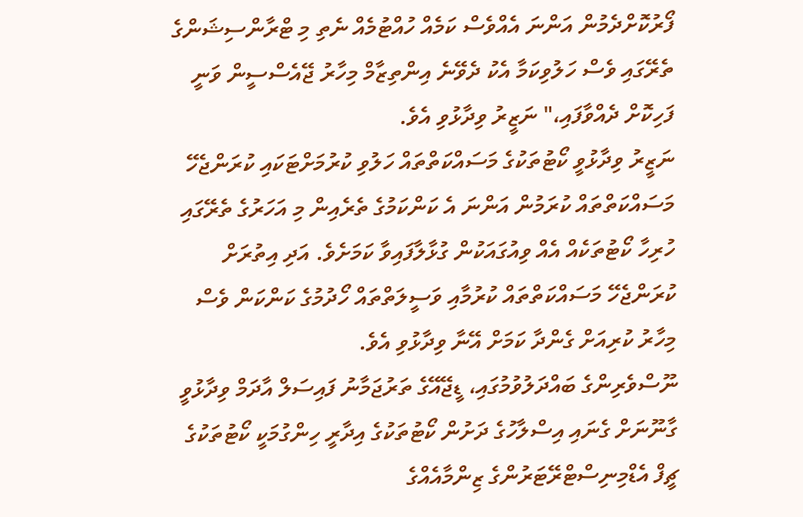ފޯރުކޮށްދެމުން އަންނަ އެއްވެސް ކަމެއް ހުއްޓުމެއް ނެތި މި ޓްރާންސިޝަންގެ ތެރޭގައި ވެސް ހަލުވިކަމާ އެކު ދެވޭނެ އިންތިޒާމް މިހާރު ޖޭއެސްސީން ވަނީ ފަހިކޮށް ދެއްވާފައި،" ނަޒީރު ވިދާޅުވި އެވެ.
ނަޒީރު ވިދާޅުވީ ކޯޓުތަކުގެ މަސައްކަތްތައް ހަލުވި ކުރުމަށްޓަކައި ކުރަންޖެހޭ މަސައްކަތްތައް ކުރަމުން އަންނަ އެ ކަންކަމުގެ ތެރެއިން މި އަހަރުގެ ތެރޭގައި ހުރިހާ ކޯޓުތަކެއް އެއް ވިއުގައަކުން ގުޅާލާފައިވާ ކަމަށެވެ. އަދި އިތުރަށް ކުރަންޖެހޭ މަސައްކަތްތައް ކުރުމާއި ވަސީލަތްތައް ހޯދުމުގެ ކަންކަން ވެސް މިހާރު ކުރިއަށް ގެންދާ ކަމަށް އޭނާ ވިދާޅުވި އެވެ.
ނޫސްވެރިންގެ ބައްދަލުވުމުގައި، ޑީޖޭއޭގެ ތަރުޖަމާނު ފައިސަލް އާދަމް ވިދާޅުވީ ގާނޫނަށް ގެނައި އިސްލާހުގެ ދަށުން ކޯޓުތަކުގެ އިދާރީ ހިންގުމަކީ ކޯޓުތަކުގެ ޗީފް އެޑްމިނިސްޓްރޭޓަރުންގެ ޒިންމާއެއްގެ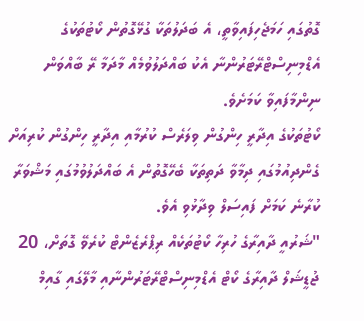ގޮތުގައި ހަމަޖެހިފައިވާތީ، އެ ބަދަލުތަކާ ގުޅޭގޮތުން ކޯޓުތަކުގެ އެޑްމިނިސްޓްރޭޓަރުންނާ އެކު ބައްދަލުވުމެއް މާދަމާ ރޭ ބާއްވަން ނިންމާފައިވާ ކަމަށެވެ.
ކޯޓުތަކުގެ އިދާރީ ހިންގުން ވިލަރެސް ކުރުމާއި އިދާރީ ހިންގުން ކުރިއަށް ގެންދިއުމުގައި ދިމާވާ ދަތިތަކާ ބެހޭގޮތުން އެ ބައްދަލުވުމުގައި މަޝްވަރާ ކުރާނެ ކަމަށް ފައިސަލް ވިދާޅުވި އެވެ.
"ޝަރުއީ ދާއިރާގެ ހުރިހާ ކޯޓުތަކެއް ރިޕްރެޒެންޓް ކުރެވޭ ގޮތަށް، 20 ޖުޑީޝަލް ދާއިރާގެ ކޯޓް އެޑްމިނިސްޓްރޭޓަރުންނާއި މާލޭގައި ގާއިމް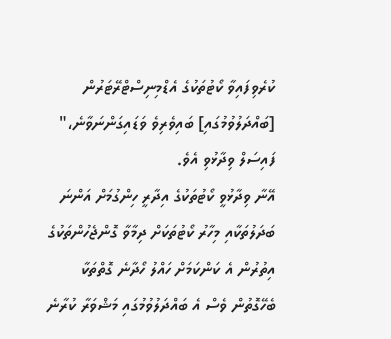ކުރެވިފައިވާ ކޯޓުތަކުގެ އެޑްމިނިސްޓްރޭޓަރުން [ބައްދަލުވުމުގައި] ބައިވެރިވެ ވަޑައިގަންނަވާނެ،" ފައިސަލް ވިދާޅުވި އެވެ.
އޭނާ ވިދާޅުވީ ކޯޓުތަކުގެ އިދާރީ ހިންގުމަށް އަންނަ ބަދަލުތަކާއި މިހާރު ކޯޓުތަކަށް ދިމާވާ ގޮންޖެހުންތަކުގެ އިތުރުން އެ ކަންކަމަށް ހައްލު ހޯދާނެ ގޮތްތަކާ ބެހޭގޮތުން ވެސް އެ ބައްދަލުވުމުގައި މަޝްވަރާ ކުރާނެ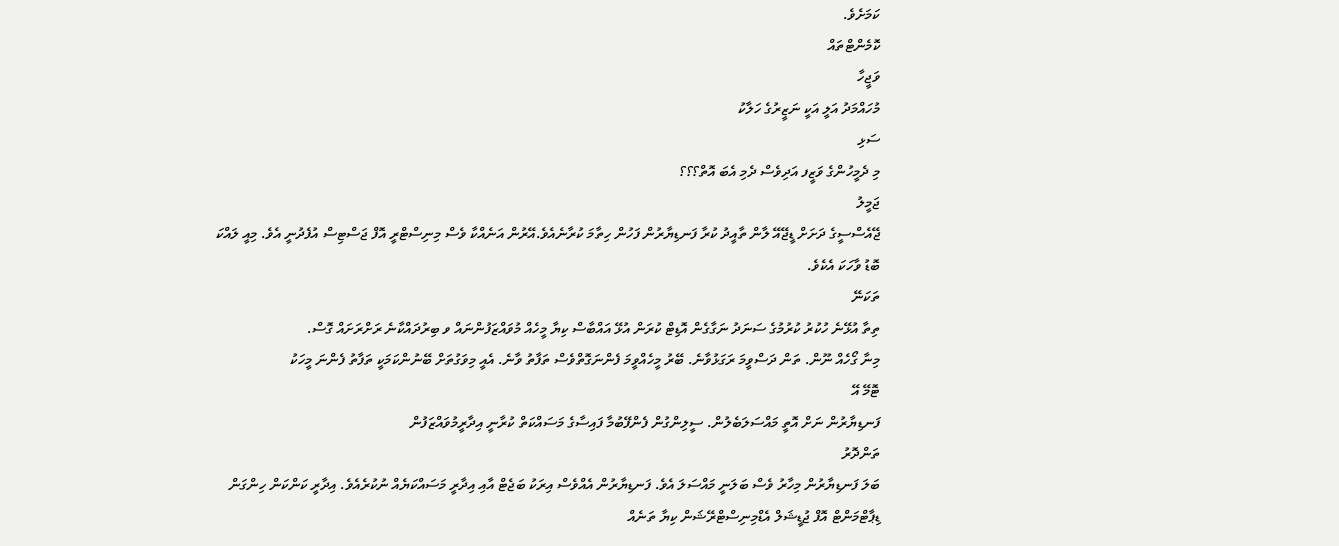ކަމަށެވެ.
ކޮމެންޓްތައް
ވަޖީހާ
މުހައްމަދު އަލީ އަކީ ނަޒީރުގެ ހަލާކު
ސަޅި
މި ދެމީހުންގެ ވަޒީފ އަދިވެސް ދެމި އެބަ އޮތް؟؟؟
ޖަމީލު
ޖޭއެސްސީގެ ދަށަށް ޑީޖޭއޭ ލާން ތާއީދު ކުރާ ފަނޑިޔާރުން ފަހުން ހިތާމަ ކުރާނެއެވެ.އޭރުން އަނެއްކާ ވެސް މިނިސްޓްރީ އޮފް ޖަސްޓިސް އުފެދުނީ އެވެ. މިއީ ލައްކަ ބޮޑު ވާހަކަ އެކެވެ.
ތަކަނޭ
ތިތާ އުޅޭނެ ހުކުރު ކުރުމުގެ ސަނަދު ނަގާގެން އޮޑިޓް ކުރަން އުޅޭ އައްބާސް ކިޔާ މީހެއް މުވައްޒަފުންނައް ވ ބިރުދައްކާނެ ރަށްރަށައް ގޮސް.
މިނާ ގޯހެއް ނޫން. ތަން ދަސްވީމަ ރަގަޅުވާނެ. ބޭރު މީހެއްވީމަ ފެންނަގޮތްވެސް ތަފާތު ވާނެ. އެއީ މިވަގުތަށް ބޭނުންކަމަކީ ތަފާތު ފެންނަ މީހަކު
ޓޮމޭ އޭ
ފަނޑިޔާރުން ނަށް އޮތީ މައްސަލަބެލުން. ސީލިންގުން ފެންފޭބުމާ ފައިސާގެ މަސައްކަތް ކުރާނީ އިދާރީމުވައްޒަފުން
ތަންދޮރު
ބަލަ ފަނޑިޔާރުން މިހާރު ވެސް ބަލަނީ މައްސަލަ އެވެ. ފަނޑިޔާރުން އެއްވެސް އިރަކު ބަޖެޓް އާއި އިދާރީ މަސައްކަޔެއް ނުކުރެއެވެ. އިދާރީ ކަންކަން ހިންގަން ޑިޕާޓްމަންޓް އޮފް ޖުޑީޝަލް އެޑްމިނިސްޓްރޭޝަން ކިޔާ ތަނެއް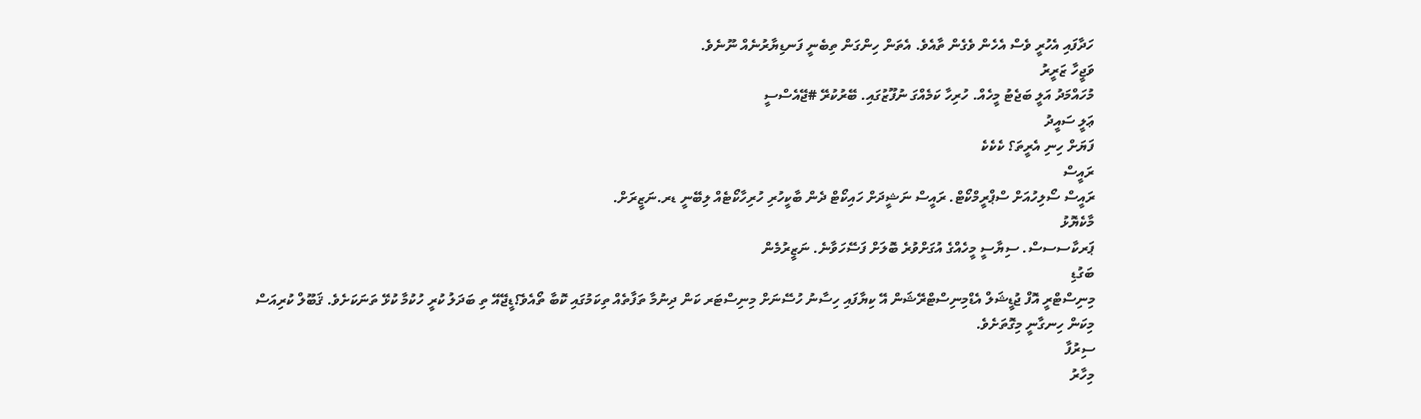ހަދާފައި އެހުރީ ވެސް އެހެން ވެގެން ތާއެވެ. އެތަން ހިންގަން ތިބެނީ ފަނޑިޔާރުނެއް ނޫނެވެ.
ވަޖީހާ ޒަރީރު
މުހައްމަދު އަލީ ބަޖެޓު މީހެއް. ހުރިހާ ކަމެއްގަ ނުފޫޒުގައި. ބޭރުކުރޭ #ޖޭއެސްސީ
ޢަލީ ސައީދު
ފަޔަށް ހިނި އެރީތަ؟ ކެކެކެ
ރައީސް
ރައީސް ސޯލިހުއަށް ސްޕްރީމްކޯޓް. ރައީސް ނަޝީދަށް ހައިކޯޓް ދެން ބާކީހުރި ހުރިހާކޯޓެއް ލިބޭނީ ޑރ.ނަޒީރަށް.
މާކެޔޮޅު
ޕަރކާސސސް. ސިޔާސީ މީހެއްގެ އުގަށްވުރެ ބޮލަށް ފަސޭހަވާނެ. ނަޒީރުމެން
ބަގުޑި
މިނިސްޓްރީ އޮފް ޖުޑީޝަލް އެޑްމިނިސްޓްރޭޝަން އޭ ކިޔާފައި ހިސާނު ހުސޭނަށް މިނިސްޓަރ ކަން ދިނުމާ ތަފާތެއް ތިކަމުގައި ކޮބާ ތޯއެވެ؟ޑީޖޭއޭ ތި ބަދަލު ކުރީ ހުކުމާ ކުޅޭ ތަނަކަށެވެ. ޤަބޫލް ކުރިއަސް މިކަން ހިނގާނީ މިގޮތަށެވެ.
ސިރުފާ
މިހާރު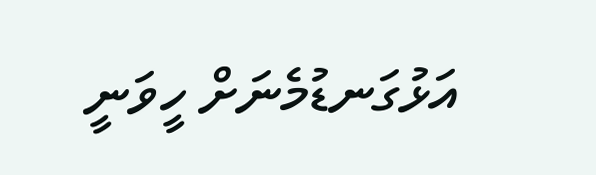އަޅުގަނޑުމެނަށް ހީވަނީ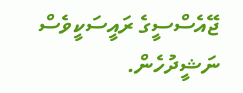ޖޭއެސްސީގެ ރައީސަކީވެސް ނަޝީދުހެން.